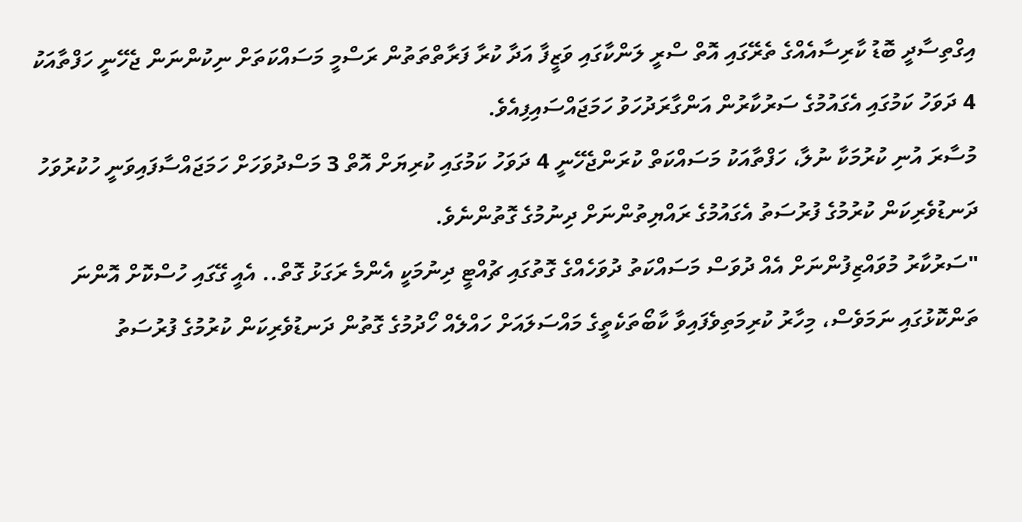އިގްތިސާދީ ބޮޑު ކާރިސާއެއްގެ ތެރޭގައި އޮތް ސްރީ ލަންކާގައި ވަޒީފާ އަދާ ކުރާ ފަރާތްތަތުން ރަސްމީ މަސައްކަތަށް ނިކުންނަން ޖެހޭނީ ހަފްތާއަކު 4 ދަވަހު ކަމުގައި އެގައުމުގެ ސަރުކާރުން އަންގާރަދުހަވު ހަމަޖައްސައިފިއެވެ.
މުސާރަ އުނި ކުރުމަކާ ނުލާ، ހަފްތާއަކު މަސައްކަތް ކުރަންޖެހޭނީ 4 ދަވަހު ކަމުގައި ކުރިޔަށް އޮތް 3 މަސްދުވަހަށް ހަމަޖައްސާފައިވަނީ ހުކުރުވަހު ދަނޑުވެރިކަން ކުރުމުގެ ފުރުސަތު އެގައުމުގެ ރައްޔިތުންނަށް ދިނުމުގެ ގޮތުންނެވެ.
"ސަރުކާރު މުވައްޒިފުންނަށް އެއް ދުވަސް މަސައްކަތު ދުވަހެއްގެ ގޮތުގައި ޗުއްޓީ ދިނުމަކީ އެންމެ ރަގަޅު ގޮތް.. އެއީ ގޭގައި ހުސްކޮށް އޮންނަ ތަންކޮޅުގައި ނަމަވެސް، މިހާރު ކުރިމަތިވެފައިވާ ކާބޯތަކެތީގެ މައްސަލައަށް ހައްލެއް ހޯދުމުގެ ގޮތުން ދަނޑުވެރިކަން ކުރުމުގެ ފުރުސަތު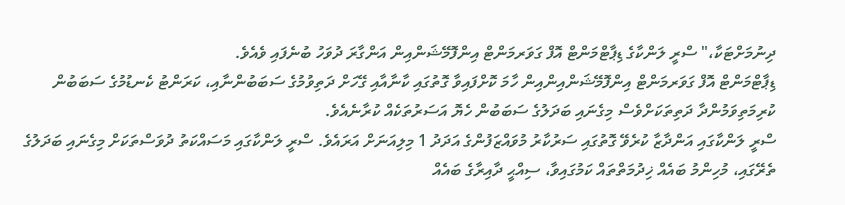ދިނުމަށްޓަކާ،" ސްރީ ލަންކާގެ ޑިޕާޓްމަންޓް އޮފް ގަވަރމަންޓް އިންފޮމޭޝަންއިން އަންގާރަ ދުވަހު ބުނެފައި ވެއެވެ.
ޑިޕާޓްމަންޓް އޮފް ގަވަރމަންޓް އިންފޮމޭޝަންއިންއިން ހާމަ ކޮށްފައިވާ ގޮތުގައި ކާނާއާއި ގޭހަށް ދަތިވުމުގެ ސަބަބުންނާއި، ކަރަންޓު ކެނޑުމުގެ ސަބަބުން ކުރިމަތިވަމުންދާ ދަތިތަކަށްވެސް މިގެނައި ބަދަލުގެ ސަބަބުން ހެޔޮ އަސަރުތަކެއް ކުރާނެއެވެ.
ސްރީ ލަންކާގައި އަންދާޒާ ކުރެވޭ ގޮތުގައި ސަރުކާރު މުވައްޒަފުންގެ އަދަދު 1 މިލިއަނަށް އަރައެވެ. ސްރީ ލަންކާގައި މަސައްކަތު ދުވަސްތަކަށް މިގެނައި ބަދަލުގެ ތެރޭގައި، މުހިންމު ބައެއް ޚިދުމަތްތައް ކަމުގައިވާ، ސިއްޙީ ދާއިރާގެ ބައެއް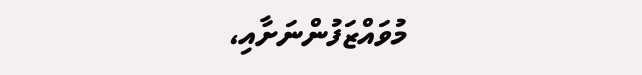މުވައްޒަފުންނަށާއި،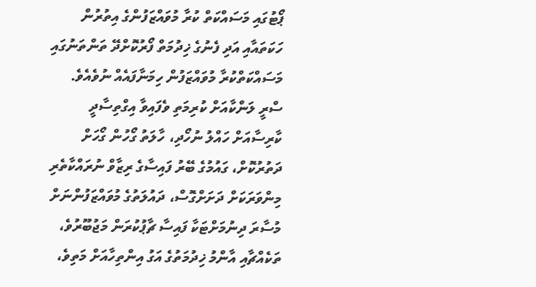ޕޯޓުގައި މަސައްކަތް ކުރާ މުވައްޒަފުންގެ އިތުރުން ހަކަތައާއި އަދި ފެނުގެ ޚިދުމަތް ފޯރުކޮށްދޭ ތަންތަނުގައި މަސައްކަތްކުރާ މުވައްޒަފުން ހިމަނާފައެއް ނުވެއެވެ.
ސްރީ ލަންކާއަށް ކުރިމަތި ވެފައިވާ އިގްތިސާދީ ކާރިސާއަށް ހައްލު ނުހޯދި، ހާލަތު ގޯހުން ގޯހަށް ދަތުރުކޮށް، ގައުމުގެ ބޭރު ފައިސާގެ ރިޒާވް ނުރައްކާތެރި މިންވަރަކަށް ދަށަށްގޮސް، ދައުލަތުގެ މުވައްޒަފުންނަށް މުސާރަ ދިނުމަށްޓަކާ ފައިސާ ޗާޕުކުރަން މަޖުބޫރުވެ، ތަކެއްޗާއި އާންމު ޚިދުމަތުގެ އަގު އިންތިހާއަށް މަތިވެ،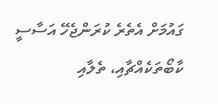ގައުމަށް އެތެރެ ކުރަންޖެހޭ އަސާސީ ކާބޯތަކެއްޗާއި، ތެލާއި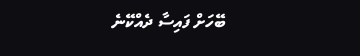ބޭހަށް ފައިސާ ދެއްކޭނެ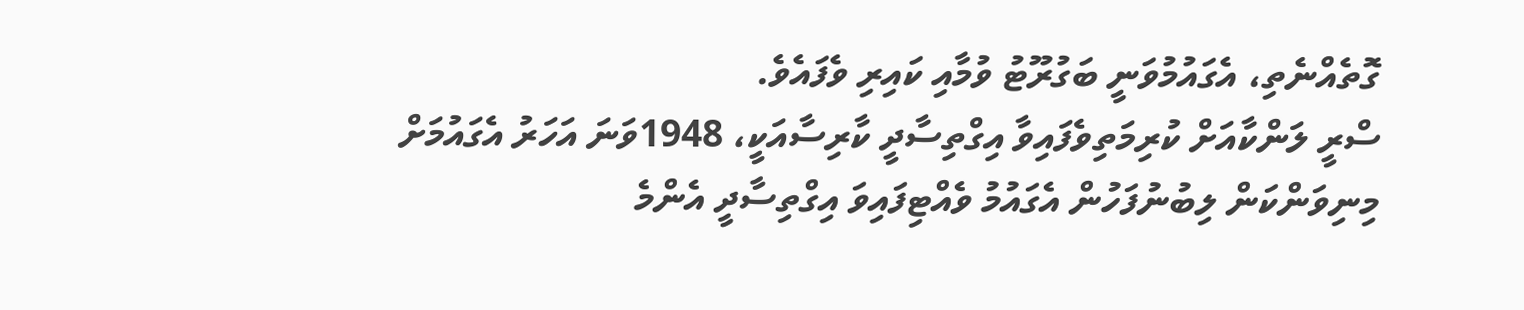ގޮތެއްނެތި، އެގައުމުވަނީ ބަގުރޫޓު ވުމާއި ކައިރި ވެފައެވެ.
ސްރީ ލަންކާއަށް ކުރިމަތިވެފައިވާ އިގްތިސާދީ ކާރިސާއަކީ، 1948ވަނަ އަހަރު އެގައުމަށް މިނިވަންކަން ލިބުނުފަހުން އެގައުމު ވެއްޓިފައިވަ އިގްތިސާދީ އެންމެ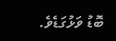ބޮޑު ވަޅުގަޑެވެ.